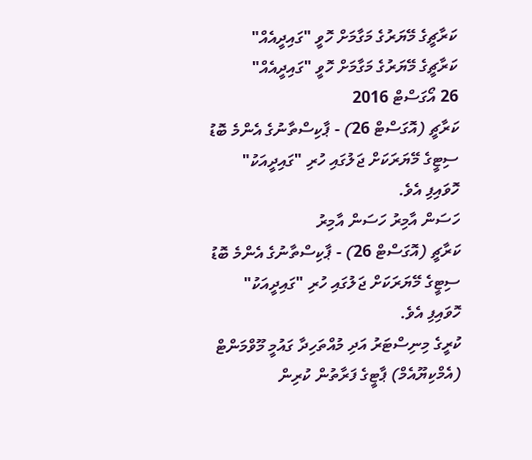ކަރާޗީގެ މޭޔަރުގެ މަގާމަށް ހޮވީ "ގައިދީއެއް"
ކަރާޗީގެ މޭޔަރުގެ މަގާމަށް ހޮވީ "ގައިދީއެއް"
26 އޯގަސްޓް 2016
ކަރާޗީ (އޮގަސްޓް 26) - ޕާކިސްތާނުގެ އެންމެ ބޮޑު ސިޓީގެ މޭޔަރަކަށް ޖަލުގައި ހުރި "ގައިދީއަކު" ހޮވައިފި އެވެ.
ހަސަން އާމިރު ހަސަން އާމިރު
ކަރާޗީ (އޮގަސްޓް 26) - ޕާކިސްތާނުގެ އެންމެ ބޮޑު ސިޓީގެ މޭޔަރަކަށް ޖަލުގައި ހުރި "ގައިދީއަކު" ހޮވައިފި އެވެ.
ކުރީގެ މިނިސްޓަރު އަދި މުއްތަހިދާ ގައުމީ މޫވްމަންޓް (އެމްކިޔޫއެމް) ޕާޓީގެ ފަރާތުން ކުރިން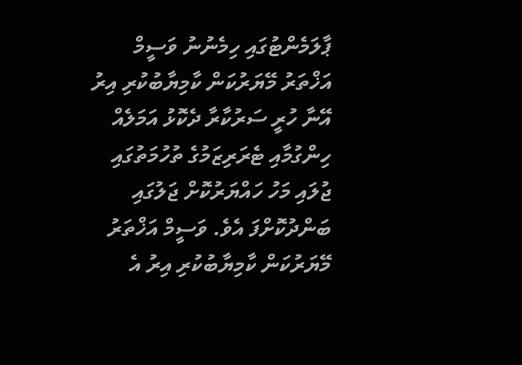ޕާލަމެންޓުގައި ހިމެނުނު ވަސީމް އަޚްތަރު މޭޔަރުކަން ކާމިޔާބުކުރި އިރު އޭނާ ހުރީ ސަރުކާރާ ދެކޮޅު އަމަލެއް ހިންގުމާއި ޓެރަރިޒަމުގެ ތުހުމަތުގައި ޖުލައި މަހު ހައްޔަރުކޮށް ޖަލުގައި ބަންދުކޮށްފަ އެވެ. ވަސީމް އަޚްތަރު މޭޔަރުކަން ކާމިޔާބުކުރި އިރު އެ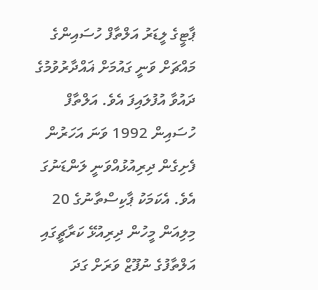ޕާޓީގެ ލީޑަރު އަލްތާފް ހުސައިންގެ މައްޗަށް ވަނީ ގައުމަށް ޣައްދާރުވުމުގެ ދައުވާ އުފުލައިފަ އެވެ. އަލްތާފް ހުސައިން 1992 ވަނަ އަހަރުން ފެށިގެން ދިރިއުޅުއްވަނީ ލަންޑަނުގަ އެވެ. އެކަމަކު ޕާކިސްތާނުގެ 20 މިލިއަން މީހުން ދިރިއުޅޭ ކަރާޗީގައި އަލްތާފުގެ ނުފޫޒް ވަރަށް ގަދަ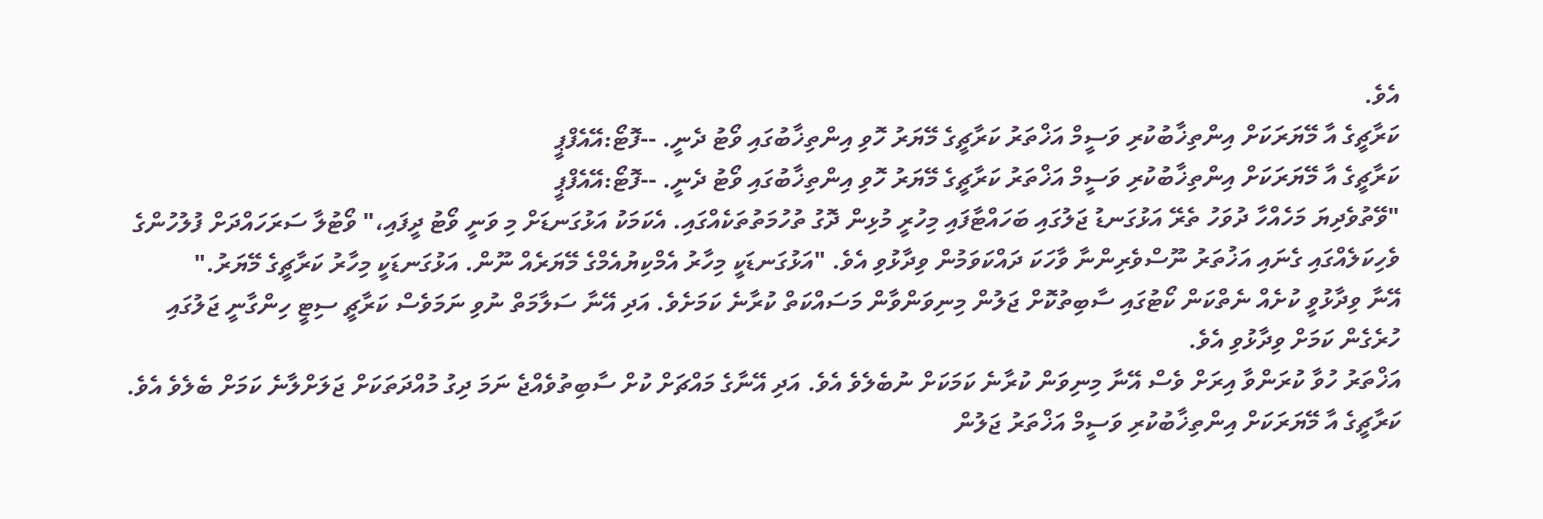އެވެ.
ކަރާޗީގެ އާ މޭޔަރަކަށް އިންތިޚާބުކުރި ވަސީމް އަޚްތަރު ކަރާޗީގެ މޭޔަރު ހޮވި އިންތިޚާބުގައި ވޯޓު ދެނީ. --ފޮޓޯ:އޭއެފްޕީ
ކަރާޗީގެ އާ މޭޔަރަކަށް އިންތިޚާބުކުރި ވަސީމް އަޚްތަރު ކަރާޗީގެ މޭޔަރު ހޮވި އިންތިޚާބުގައި ވޯޓު ދެނީ. --ފޮޓޯ:އޭއެފްޕީ
"ވޭތުވެދިޔަ މަހެއްހާ ދުވަހު ތެރޭ އަޅުގަނޑު ޖަލުގައި ބަހައްޓާފައި މިހުރީ މުޅިން ދޮގު ތުހުމަތުތަކެއްގައި. އެކަމަކު އަޅުގަނޑަށް މި ވަނީ ވޯޓު ދީފައި،" ވޯޓުލާ ސަރަހައްދަށް ފުލުހުންގެ ވެހިކަލެއްގައި ގެނައި އަޚުތަރު ނޫސްވެރިންނާ ވާހަކަ ދައްކަވަމުން ވިދާޅުވި އެވެ. "އަޅުގަނޑަކީ މިހާރު އެމްކިޔުއެމްގެ މޭޔަރެއް ނޫން. އަޅުގަނޑަކީ މިހާރު ކަރާޗީގެ މޭޔަރު."
އޭނާ ވިދާޅުވީ ކުށެއް ނެތްކަން ކޯޓުގައި ސާބިތުކޮށް ޖަލުން މިނިވަންވާން މަސައްކަތް ކުރާނެ ކަމަށެވެ. އަދި އޭނާ ސަލާމަތް ނުވި ނަމަވެސް ކަރާޗީ ސިޓީ ހިންގާނީ ޖަލުގައި ހުރެގެން ކަމަށް ވިދާޅުވި އެވެ.
އަޚްތަރު ހުވާ ކުރަންވާ އިރަށް ވެސް އޭނާ މިނިވަން ކުރާނެ ކަމަކަށް ނުބެލެވެ އެވެ. އަދި އޭނާގެ މައްޗަށް ކުށް ސާބިތުވެއްޖެ ނަމަ ދިގު މުއްދަތަކަށް ޖަލަށްލާނެ ކަމަށް ބެލެވެ އެވެ.
ކަރާޗީގެ އާ މޭޔަރަކަށް އިންތިޚާބުކުރި ވަސީމް އަޚްތަރު ޖަލުން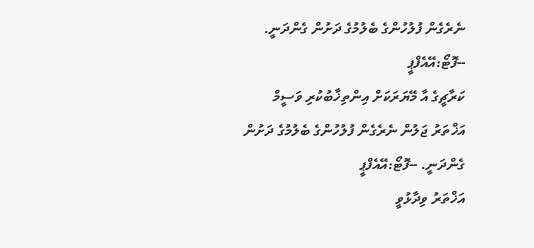ނެރެގެން ފުލުހުންގެ ބެލުމުގެ ދަށުން ގެންދަނީ. --ފޮޓޯ:އޭއެފްޕީ
ކަރާޗީގެ އާ މޭޔަރަކަށް އިންތިޚާބުކުރި ވަސީމް އަޚްތަރު ޖަލުން ނެރެގެން ފުލުހުންގެ ބެލުމުގެ ދަށުން ގެންދަނީ. --ފޮޓޯ:އޭއެފްޕީ
އަޚްތަރު ވިދާޅުވީ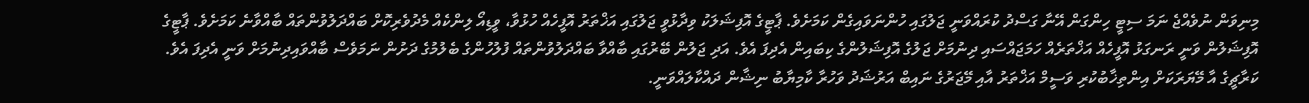މިނިވަން ނުވެއްޖެ ނަމަ ސިޓީ ހިންގަން އޭނާ ގަސްދު ކުރައްވަނީ ޖަލުގައި ހުންނަވައިގެން ކަމަށެވެ. ޕާޓީގެ އޮފިޝަލަކު ވިދާޅުވީ ޖަލުގައި އަޚްތަރު އޮފީހެއް ހުޅުވާ، ވީޑިއޯ ލިންކެއް މެދުވެރިކޮށް ބައްދަލުވުންތައް ބާއްވާނެ ކަމަށެވެ. ޕާޓީގެ އޮފިޝަލުން ވަނީ ރަނގަޅު އޮފީހެއް އަޚްތަރެއް ހަމަޖައްސައި ދިނުމަށް ޖަލުގެ އޮފިޝަލުންގެ ކިބައިން އެދިފަ އެވެ. އަދި ޖަލުން ބޭރުގައި ބާއްވާ ބައްދަލުވުންތައް ފުލުހުންގެ ބެލުމުގެ ދަށުން ނަމަވެސް ބާއްވައިދިނުމަށް ވަނީ އެދިފަ އެވެ.
ކަރާޗީގެ އާ މޭޔަރަކަށް އިންތިޚާބުކުރި ވަސީމް އަޚްތަރު އާއި މޭޖަރުގެ ނައިބް އަރުޝަދު ވަހުރާ ކާމިޔާބު ނިޝާން ދައްކާލައްވަނީ.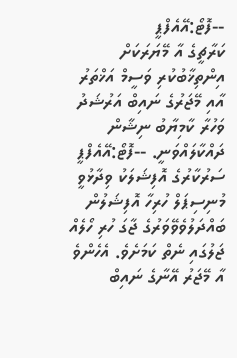--ފޮޓޯ:އޭއެފްޕީ
ކަރާޗީގެ އާ މޭޔަރަކަށް އިންތިޚާބުކުރި ވަސީމް އަޚްތަރު އާއި މޭޖަރުގެ ނައިބް އަރުޝަދު ވަހުރާ ކާމިޔާބު ނިޝާން ދައްކާލައްވަނީ. --ފޮޓޯ:އޭއެފްޕީ
ސަރުކާރުގެ އޮފިޝަލަކު ވިދާޅުވީ މުނިސިޕަލް ހުރިހާ އޮފިޝަލުން ބައްދަލުވެވޭވަރުގެ ޖާގަ ހުރި ހޯލެއް ޖަލުގައި ނެތް ކަމަށެވެ. އެހެންވެ އާ މޭޖަރު އޭނާގެ ނައިބް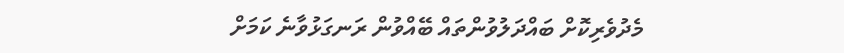މެދުވެރިކޮށް ބައްދަލުވުންތައް ބޭއްވުން ރަނގަޅުވާނެ ކަމަށް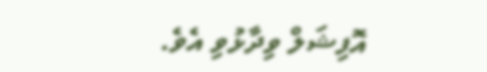އޮފިޝަލް ވިދާޅުވި އެވެ.